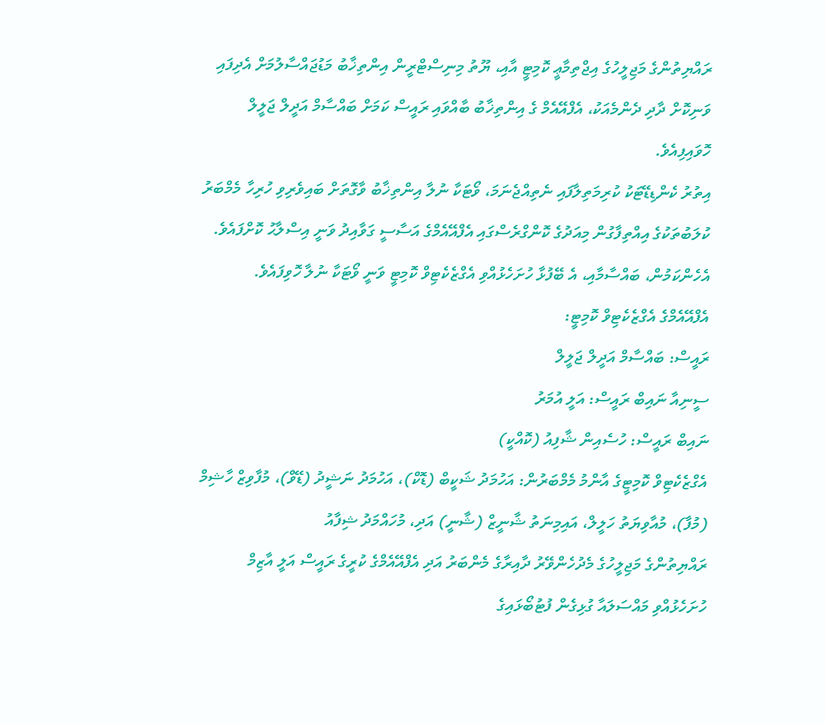ރައްޔިތުންގެ މަޖިލީހުގެ އިޖްތިމާޢީ ކޮމިޓީ އާއި، ޔޫތު މިނިސްޓްރީން އިންތިޚާބު މަޑުޖައްސާލުމަށް އެދިފައި ވަނިކޮށް ދާދި ދެންމެއަކު، އެފްއޭއެމް ގެ އިންތިޚާބު ބާއްވައި ރައީސް ކަމަށް ބައްސާމް އަދީލް ޖަލީލް ހޮވައިފިއެވެ.
އިތުރު ކެންޑިޑޭޓަކު ކުރިމަތިލާފައި ނެތިއްޖެނަމަ، ވޯޓަކާ ނުލާ އިންތިޚާބު ވާގޮތަށް ބައިވެރިވި ހުރިހާ މެމްބަރު ކުލަބުތަކުގެ އިއްތިފާގުން މިއަދުގެ ކޮންގްރެސްގައި އެފްއޭއެމްގެ އަސާސީ ގަވާއިދު ވަނީ އިސްލާޙު ކޮށްފައެވެ. އެހެންކަމުން، ބައްސާމާއި، އެ ބޭފުޅާ ހުށަހެޅުއްވި އެގްޒެކެޓިވް ކޮމިޓީ ވަނީ ވޯޓަކާ ނުލާ ހޮވިފައެވެ.
އެފްއޭއެމްގެ އެގްޒެކެޓިވް ކޮމިޓީ:
ރައީސް: ބައްސާމް އަދީލް ޖަލީލް
ސީނިއާ ނައިބް ރައީސް: އަލީ އުމަރު
ނައިބް ރައީސް: ހުސެއިން ޝާފިއު (ކޮއްކީ)
އެގްޒެކެޓިވް ކޮމިޓީގެ އާންމު މެމްބަރުން: އަހުމަދު ޝަކީބް (ޑޮކް)، އަހުމަދު ނަޝީދު (ޑޭވް)، މުފާވިޒް ހާޝިމް (މުފާ)، މުއާވިޔަތު ހަލީލް، އައިމިނަތު ޝާނީޒް (ޝާނީ) އަދި، މުހައްމަދު ޝިފާއު
ރައްޔިތުންގެ މަޖިލީހުގެ މެދުހެންވޭރު ދާއިރާގެ މެންބަރު އަދި އެފްއޭއެމްގެ ކުރީގެ ރައީސް އަލީ އާޒިމް ހުށަހެޅުއްވި މައްސަލައާ ގުޅިގެން ފުޓުބޯޅައިގެ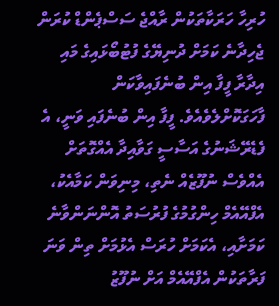ހުރިހާ ހަރަކާތަކުން ރާއްޖެ ސަސްޕެންޑް ކުރަން ޖެހިދާނެ ކަމަށް ދުނިޔޭގެ ފުޓުބޯޅައިގެ މައި އިދާރާ ފީފާ އިން ބުނެފައިވާކަން ފާހަގަކޮށްލެވެއެވެ. ފީފާ އިން ބުނެފައި ވަނީ، އެ ފެޑެރޭޝަނުގެ އަސާސީ ގަވާއިދާ އެއްގޮތަށް އެއްވެސް ނުފޫޒެއް ނެތި، މިނިވަން ކަމާއެކު، އެފްއޭއެމް ހިންގުމުގެ ފުރުސަތު އޮންނަންވާނެ ކަމަށާއި، އެކަމަށް ހުރަސް އެޅުމަށް ތިން ވަނަ ފަރާތަކުން އެފްއޭއެމް އަށް ނުފޫޒު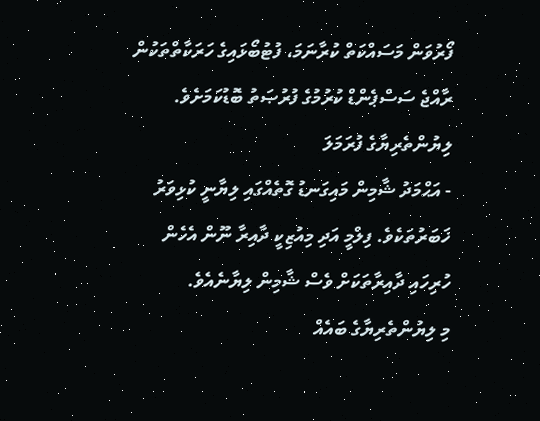ފޯރުވަން މަސައްކަތް ކުރާނަމަ، ފުޓުބޯޅައިގެ ހަރަކާތްތަކުން ރާއްޖެ ސަސްޕެންޑް ކުރުމުގެ ފުރުޞަތު ބޮޑުކަމަށެވެ.
ލިޔުންތެރިޔާގެ ފުރަމަލަ
- އަޙްމަދު ޝާމިން މައިގަނޑު ގޮތެއްގައި ލިޔާނީ ކުޅިވަރު ޚަބަރުތަކެވެ. ފިލްމީ އަދި މިއުޒިކީ ދާއިރާ ނޫން އެހެން ހުރިހައި ދާއިރާތަކަށް ވެސް ޝާމިން ލިޔާނެއެވެ.
މި ލިޔުންތެރިޔާގެ ބައެއް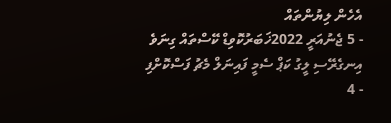އެހެން ލިޔުންތައް
- 5 ޖެނުއަރީ 2022ޚަބަރުކޮވިޑް ކޭސްތައް ގިނަވެ އިނގެރޭސި ލީގު ކަޕް ސެމީ ފައިނަލް މެޗު ފަސްކޮށްފި
- 4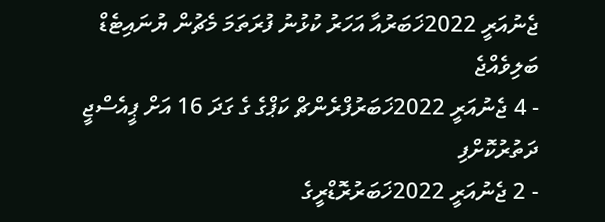ޖެނުއަރީ 2022ޚަބަރުއާ އަހަރު ކުޅުނު ފުރަތަމަ މެޗުން ޔުނައިޓެޑް ބަލިވެއްޖެ
- 4 ޖެނުއަރީ 2022ޚަބަރުފްރެންޗް ކަޕްގެ ގެ ގަދަ 16 އަށް ޕީއެސްޖީ ދަތުރުކޮށްފި
- 2 ޖެނުއަރީ 2022ޚަބަރުރޮޑްރީގެ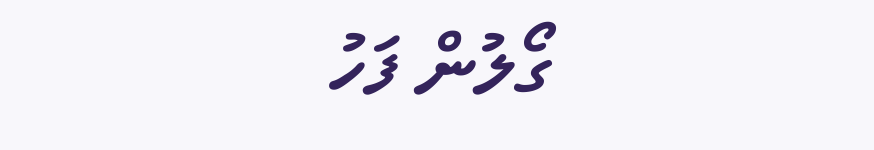ގޯލުން ފަހު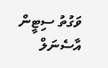ވަގުތު ސިޓީން އާސެނަލް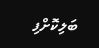ބަލިކޮށްފި